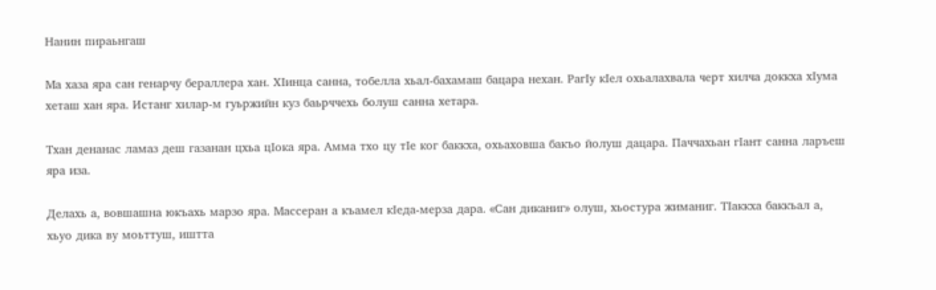Нанин пираьнгаш

Ма хаза яра сан генарчу бераллера хан. ХIинца санна, тобелла хьал-бахамаш бацара нехан. РагIу кIел охьалахвала черт хилча доккха хIума хеташ хан яра. Истанг хилар-м гуьржийн куз баьрччехь болуш санна хетара.

Тхан денанас ламаз деш газанан цхьа цIока яра. Амма тхо цу тIе ког баккха, охьаховша бакъо йолуш дацара. Паччахьан гIант санна ларъеш яра иза.

Делахь а, вовшашна юкъахь марзо яра. Массеран а къамел кIеда-мерза дара. «Сан диканиг» олуш, хьостура жиманиг. ТIаккха баккъал а, хьуо дика ву моьттуш, иштта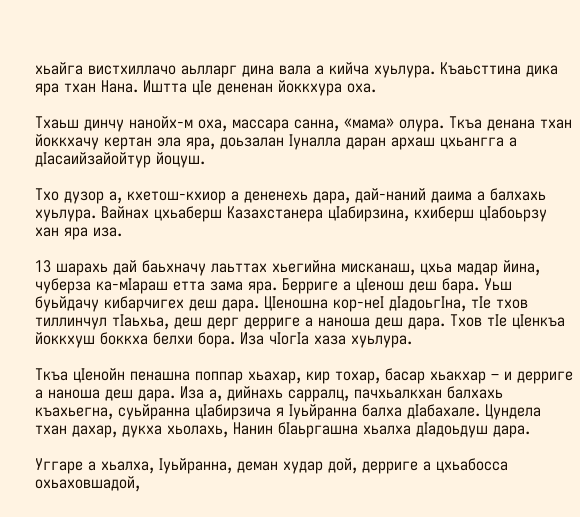хьайга вистхиллачо аьлларг дина вала а кийча хуьлура. Къаьсттина дика яра тхан Нана. Иштта цIе дененан йоккхура оха.

Тхаьш динчу нанойх-м оха, массара санна, «мама» олура. Ткъа денана тхан йоккхачу кертан эла яра, доьзалан Iуналла даран архаш цхьангга а дIасаийзайойтур йоцуш.

Тхо дузор а, кхетош-кхиор а дененехь дара, дай-наний даима а балхахь хуьлура. Вайнах цхьаберш Казахстанера цIабирзина, кхиберш цIабоьрзу хан яра иза.

13 шарахь дай баьхначу лаьттах хьегийна мисканаш, цхьа мадар йина, чуберза ка-мIараш етта зама яра. Берриге а цIенош деш бара. Уьш буьйдачу кибарчигех деш дара. ЦIеношна кор-неI дIадоьгIна, тIе тхов тиллинчул тIаьхьа, деш дерг дерриге а наноша деш дара. Тхов тIе цIенкъа йоккхуш боккха белхи бора. Иза чIогIа хаза хуьлура.

Ткъа цIенойн пенашна поппар хьахар, кир тохар, басар хьакхар – и дерриге а наноша деш дара. Иза а, дийнахь сарралц, пачхьалкхан балхахь къахьегна, суьйранна цIабирзича я Iуьйранна балха дIабахале. Цундела тхан дахар, дукха хьолахь, Нанин бIаьргашна хьалха дIадоьдуш дара.

Уггаре а хьалха, Iуьйранна, деман худар дой, дерриге а цхьабосса охьаховшадой,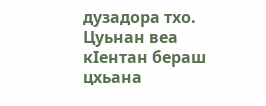дузадора тхо. Цуьнан веа кIентан бераш цхьана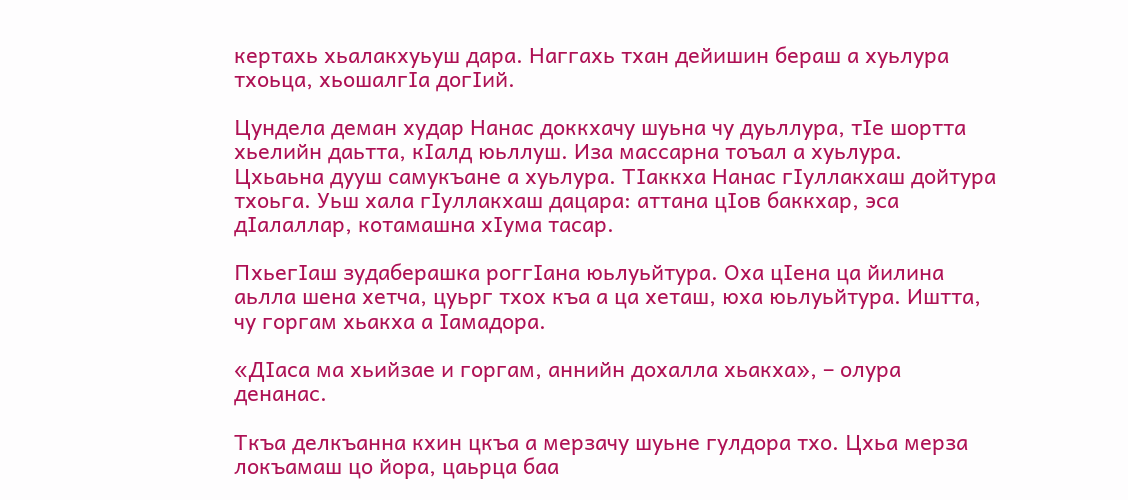кертахь хьалакхуьуш дара. Наггахь тхан дейишин бераш а хуьлура тхоьца, хьошалгIа догIий.

Цундела деман худар Нанас доккхачу шуьна чу дуьллура, тIе шортта хьелийн даьтта, кIалд юьллуш. Иза массарна тоъал а хуьлура. Цхьаьна дууш самукъане а хуьлура. ТIаккха Нанас гIуллакхаш дойтура тхоьга. Уьш хала гIуллакхаш дацара: аттана цIов баккхар, эса дIалаллар, котамашна хIума тасар.

ПхьегIаш зудаберашка роггIана юьлуьйтура. Оха цIена ца йилина аьлла шена хетча, цуьрг тхох къа а ца хеташ, юха юьлуьйтура. Иштта, чу горгам хьакха а Iамадора.

«ДIаса ма хьийзае и горгам, аннийн дохалла хьакха», – олура денанас.

Ткъа делкъанна кхин цкъа а мерзачу шуьне гулдора тхо. Цхьа мерза локъамаш цо йора, цаьрца баа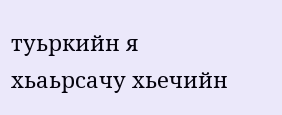туьркийн я хьаьрсачу хьечийн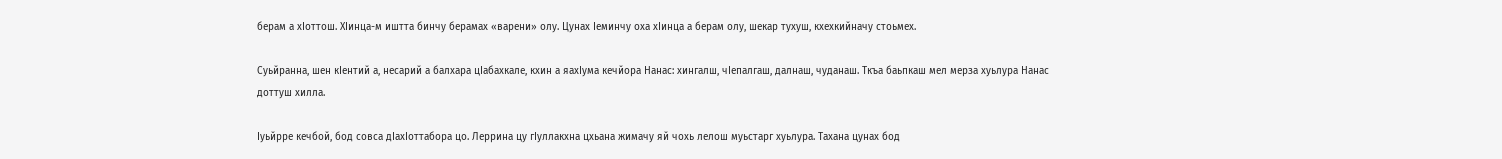берам а хIоттош. ХIинца-м иштта бинчу берамах «варени» олу. Цунах Iеминчу оха хIинца а берам олу, шекар тухуш, кхехкийначу стоьмех.

Суьйранна, шен кIентий а, несарий а балхара цIабахкале, кхин а яахIума кечйора Нанас: хингалш, чIепалгаш, далнаш, чуданаш. Ткъа баьпкаш мел мерза хуьлура Нанас доттуш хилла.

Iуьйрре кечбой, бод совса дIахIоттабора цо. Леррина цу гIуллакхна цхьана жимачу яй чохь лелош муьстарг хуьлура. Тахана цунах бод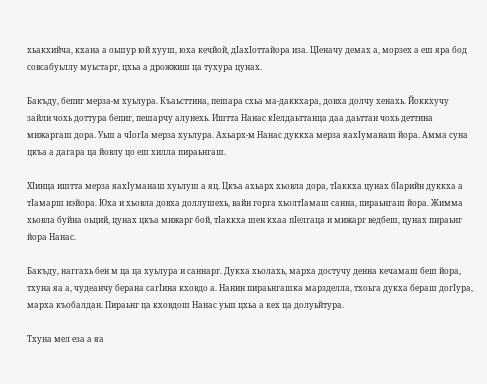хьакхийча, кхана а оьшур юй хууш, юха кечйой, дIахIоттайора иза. ЦIеначу демах а, морзех а еш яра бод совсабуьллу муьстарг, цхьа а дрожжиш ца тухура цунах.

Бакъду, бепиг мерза-м хуьлура. Къаьсттина, пешара схьа ма-даккхара, довха долчу хенахь. Йоккхучу зайли чохь доттура бепиг, пешарчу алунехь. Иштта Нанас кIелдаьттанца даа даьттан чохь деттина мижаргаш дора. Уьш а чIогIа мерза хуьлура. Ахьарх-м Нанас дуккха мерза яахIуманаш йора. Амма суна цкъа а дагара ца йовлу цо еш хилла пираьнгаш.

ХIинца иштта мерза яахIуманаш хуьлуш а яц. Цкъа ахьарх хьовла дора, тIаккха цунах бIарийн дуккха а тIамарш иэйора. Юха и хьовла довха доллушехь, вайн горга хьолтIамаш санна, пираьнгаш йора. Жимма хьовла буйна оьций, цунах цкъа мижарг бой, тIаккха шен кхаа пIелгаца и мижарг ведбеш, цунах пираьнг йора Нанас.

Бакъду, наггахь бен м ца ца хуьлура и саннарг. Дукха хьолахь, марха достучу денна кечамаш беш йора, тхуна яа а, чудеанчу берана сагIина кховдо а. Нанин пираьнгашка марзделла, тхоьга дукха бераш догIура, марха къобалдан. Пираьнг ца кховдош Нанас уьш цхьа а кех ца долуьйтура.

Тхуна мел еза а яа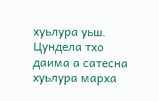хуьлура уьш. Цундела тхо даима а сатесна хуьлура марха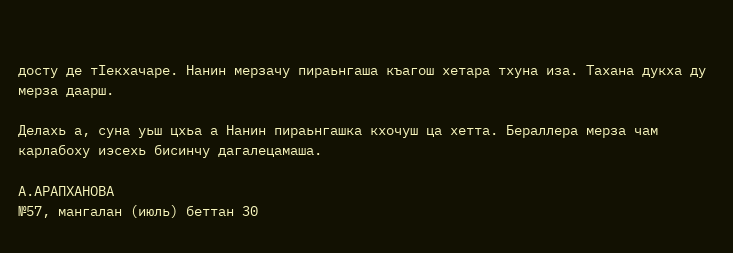досту де тIекхачаре. Нанин мерзачу пираьнгаша къагош хетара тхуна иза. Тахана дукха ду мерза даарш.

Делахь а, суна уьш цхьа а Нанин пираьнгашка кхочуш ца хетта. Бераллера мерза чам карлабоху иэсехь бисинчу дагалецамаша.

А.АРАПХАНОВА
№57, мангалан (июль) беттан 30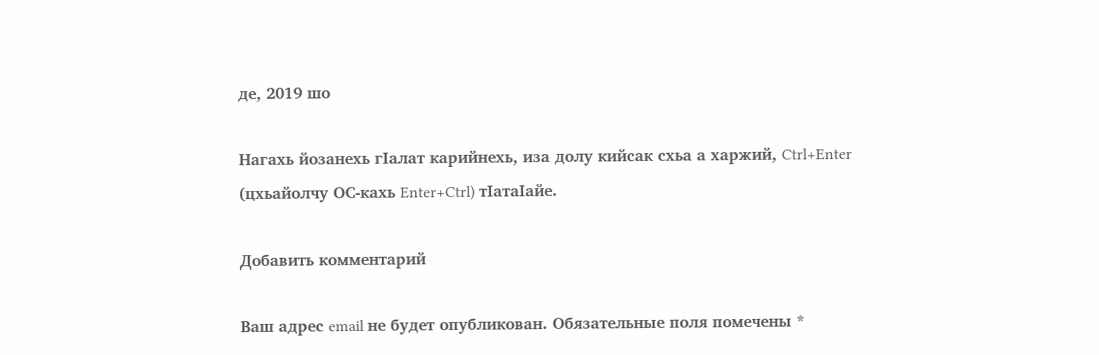де, 2019 шо

Нагахь йозанехь гIалат карийнехь, иза долу кийсак схьа а харжий, Ctrl+Enter (цхьайолчу ОС-кахь Enter+Ctrl) тIатаIайе.

Добавить комментарий

Ваш адрес email не будет опубликован. Обязательные поля помечены *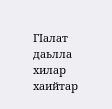ГIалат даьлла хилар хаийтар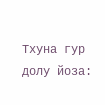Тхуна гур долу йоза: